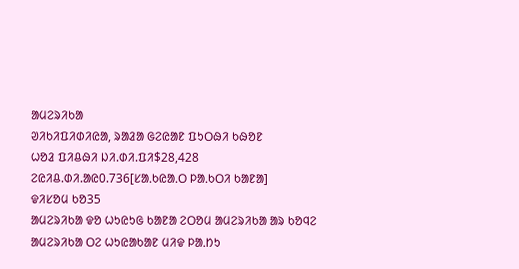ᱟᱢᱮᱨᱤᱠᱟ
ᱣᱤᱠᱤᱯᱤᱰᱤᱭᱟ, ᱨᱟᱲᱟ ᱜᱮᱭᱟᱱ ᱯᱩᱛᱷᱤ ᱠᱷᱚᱱ
ᱦᱚᱲ ᱯᱤᱪᱷᱤ ᱡᱤ.ᱰᱤ.ᱯᱤ$28,428
ᱮᱭᱤᱪ.ᱰᱤ.ᱟᱭ0.736[ᱥᱟᱹᱠᱭᱟᱹᱛ ᱞᱟᱹᱠᱛᱤ ᱠᱟᱱᱟ]
ᱫᱤᱥᱚᱢ ᱠᱚ35
ᱟᱢᱮᱨᱤᱠᱟ ᱫᱚ ᱦᱩᱭᱩᱜ ᱠᱟᱱᱟ ᱮᱛᱚᱢ ᱟᱢᱮᱨᱤᱠᱟ ᱟᱨ ᱠᱚᱧᱮ ᱟᱢᱮᱨᱤᱠᱟ ᱛᱮ ᱦᱩᱭᱟᱠᱟᱱ ᱢᱤᱫ ᱞᱟᱹᱴᱩ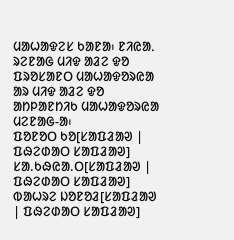ᱢᱟᱦᱟᱫᱮᱥ ᱠᱟᱱᱟ᱾ ᱱᱤᱭᱟᱹ ᱨᱮᱱᱟᱜ ᱢᱤᱫ ᱟᱲᱮ ᱫᱚ ᱯᱨᱚᱥᱟᱱᱛ ᱢᱟᱦᱟᱫᱚᱨᱭᱟ ᱟᱨ ᱢᱤᱫ ᱟᱲᱮ ᱫᱚ ᱟᱴᱞᱟᱱᱴᱤᱠ ᱢᱟᱦᱟᱫᱚᱨᱭᱟ ᱢᱮᱱᱟᱜ-ᱟ᱾
ᱯᱚᱱᱚᱛ ᱠᱚ[ᱥᱟᱯᱲᱟᱣ | ᱯᱷᱮᱰᱟᱛ ᱥᱟᱯᱲᱟᱣ]
ᱥᱟ.ᱠᱷᱭᱟ.ᱛ[ᱥᱟᱯᱲᱟᱣ | ᱯᱷᱮᱰᱟᱛ ᱥᱟᱯᱲᱟᱣ]
ᱵᱟᱦᱨᱮ ᱡᱚᱱᱚᱲ[ᱥᱟᱯᱲᱟᱣ | ᱯᱷᱮᱰᱟᱛ ᱥᱟᱯᱲᱟᱣ]